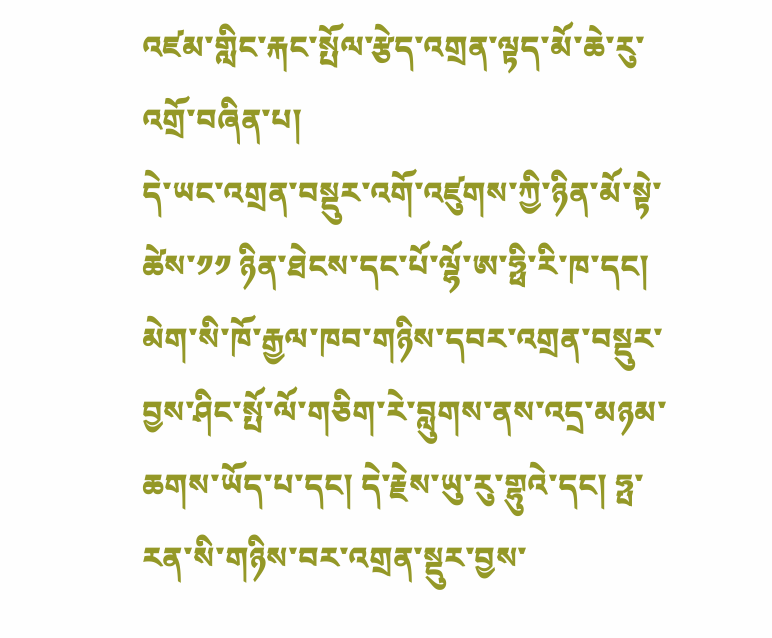འཛམ་གླིང་རྐང་སྤོལ་རྩེད་འགྲན་ལྟད་མོ་ཆེ་རུ་འགྲོ་བཞིན་པ།
དེ་ཡང་འགྲན་བསྡུར་འགོ་འཛུགས་ཀྱི་ཉིན་མོ་སྟེ་ཚེས་༡༡ ཉིན་ཐེངས་དང་པོ་ལྷོ་ཨ་ཧྥི་རི་ཁ་དང། མེག་སི་ཁོ་རྒྱལ་ཁབ་གཉིས་དབར་འགྲན་བསྡུར་བྱས་ཤིང་སྤོ་ལོ་གཅིག་རེ་བླུགས་ནས་འདྲ་མཉམ་ཆགས་ཡོད་པ་དང། དེ་རྗེས་ཡུ་རུ་གྷུའེ་དང། ཧྤ་རན་སི་གཉིས་བར་འགྲན་སྡུར་བྱས་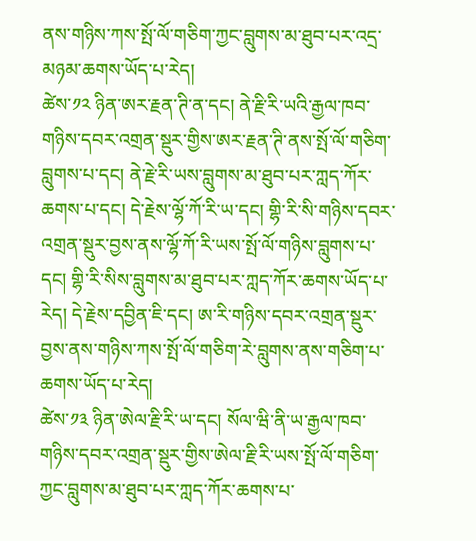ནས་གཉིས་ཀས་སྤོ་ལོ་གཅིག་ཀྱང་བླུགས་མ་ཐུབ་པར་འདྲ་མཉམ་ཆགས་ཡོད་པ་རེད།
ཚེས་༡༢ ཉིན་ཨར་རྗན་ཊི་ན་དང། ནེ་རྗི་རི་ཡའི་རྒྱལ་ཁབ་གཉིས་དབར་འགྲན་སྡུར་གྱིས་ཨར་རྗན་ཊི་ནས་སྤོ་ལོ་གཅིག་བླུགས་པ་དང། ནེ་རྗེ་རི་ཡས་བླུགས་མ་ཐུབ་པར་ཀླད་ཀོར་ཆགས་པ་དང། དེ་རྗེས་ལྷོ་ཀོ་རི་ཡ་དང། གྷི་རི་སི་གཉིས་དབར་འགྲན་སྡུར་བྱས་ནས་ལྷོ་ཀོ་རི་ཡས་སྤོ་ལོ་གཉིས་བླུགས་པ་དང། གྷི་རི་སིས་བླུགས་མ་ཐུབ་པར་ཀླད་ཀོར་ཆགས་ཡོད་པ་རེད། དེ་རྗེས་དབྱིན་ཇི་དང། ཨ་རི་གཉིས་དབར་འགྲན་སྡུར་བྱས་ནས་གཉིས་ཀས་སྤོ་ལོ་གཅིག་རེ་བླུགས་ནས་གཅིག་པ་ཆགས་ཡོད་པ་རེད།
ཚེས་༡༣ ཉིན་ཨེལ་རྗི་རི་ཡ་དང། སོལ་ཝི་ནི་ཡ་རྒྱལ་ཁབ་གཉིས་དབར་འགྲན་སྡུར་གྱིས་ཨེལ་རྗི་རི་ཡས་སྤོ་ལོ་གཅིག་ཀྱང་བླུགས་མ་ཐུབ་པར་ཀླད་ཀོར་ཆགས་པ་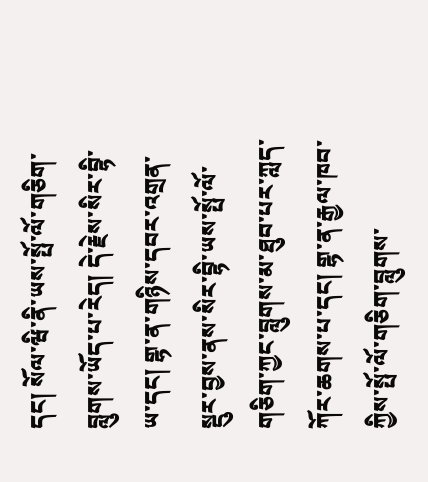དང། སོལ་ཝི་ནི་ཡས་སྤོ་ལོ་གཅིག་བླུགས་ཡོད་པ་རེད། དེ་རྗེས་སིར་བྷི་ཡ་དང། གྷ་ན་གཉིས་དབར་འགྲན་སྡུར་བྱས་ནས་སིར་བྷི་ཡས་སྤོ་ལོ་གཅིག་ཀྱང་བླུགས་མ་ཐུབ་པར་ཀླད་ཀོར་ཆགས་པ་དང། གྷ་ན་རྒྱལ་ཁབ་ཀྱིས་སྤོ་ལོ་གཅིག་བླུགས་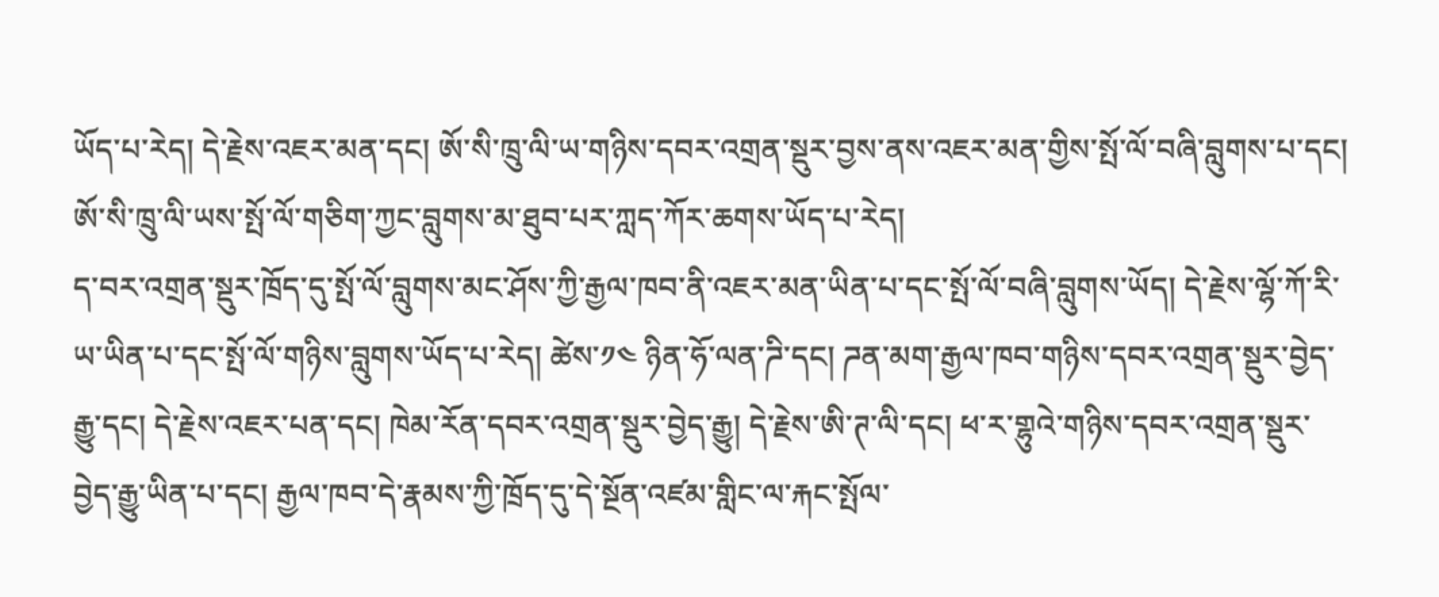ཡོད་པ་རེད། དེ་རྗེས་འཇར་མན་དང། ཨོ་སི་ཁྲུ་ལི་ཡ་གཉིས་དབར་འགྲན་སྡུར་བྱས་ནས་འཇར་མན་གྱིས་སྤོ་ལོ་བཞི་བླུགས་པ་དང། ཨོ་སི་ཁྲུ་ལི་ཡས་སྤོ་ལོ་གཅིག་ཀྱང་བླུགས་མ་ཐུབ་པར་ཀླད་ཀོར་ཆགས་ཡོད་པ་རེད།
ད་བར་འགྲན་སྡུར་ཁྲོད་དུ་སྤོ་ལོ་བླུགས་མང་ཤོས་ཀྱི་རྒྱལ་ཁབ་ནི་འཇར་མན་ཡིན་པ་དང་སྤོ་ལོ་བཞི་བླུགས་ཡོད། དེ་རྗེས་ལྷོ་ཀོ་རི་ཡ་ཡིན་པ་དང་སྤོ་ལོ་གཉིས་བླུགས་ཡོད་པ་རེད། ཚེས་༡༤ ཉིན་ཧོ་ལན་ཌི་དང། ཌན་མག་རྒྱལ་ཁབ་གཉིས་དབར་འགྲན་སྡུར་བྱེད་རྒྱུ་དང། དེ་རྗེས་འཇར་པན་དང། ཁེམ་རོན་དབར་འགྲན་སྡུར་བྱེད་རྒྱུ། དེ་རྗེས་ཨི་ཊ་ལི་དང། ཕ་ར་གྷུའེ་གཉིས་དབར་འགྲན་སྡུར་བྱེད་རྒྱུ་ཡིན་པ་དང། རྒྱལ་ཁབ་དེ་རྣམས་ཀྱི་ཁྲོད་དུ་དེ་སྔོན་འཛམ་གླིང་ལ་རྐང་སྤོལ་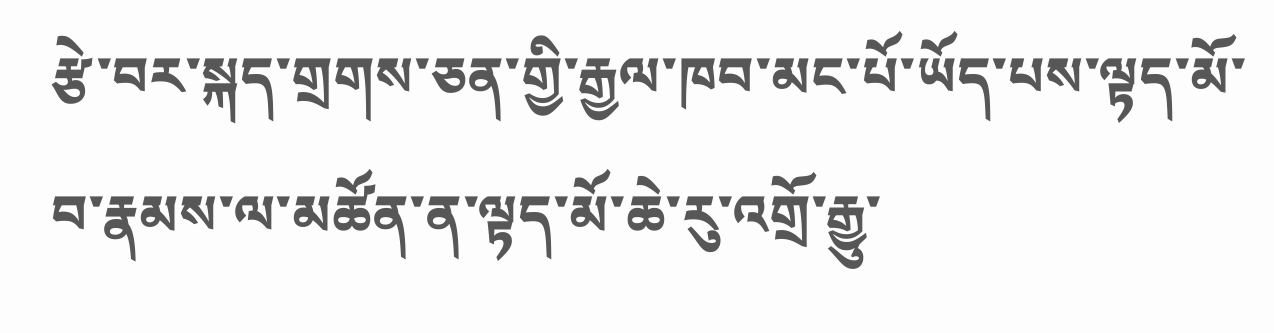རྩེ་བར་སྐད་གྲགས་ཅན་གྱི་རྒྱལ་ཁབ་མང་པོ་ཡོད་པས་ལྟད་མོ་བ་རྣམས་ལ་མཚོན་ན་ལྟད་མོ་ཆེ་རུ་འགྲོ་རྒྱུ་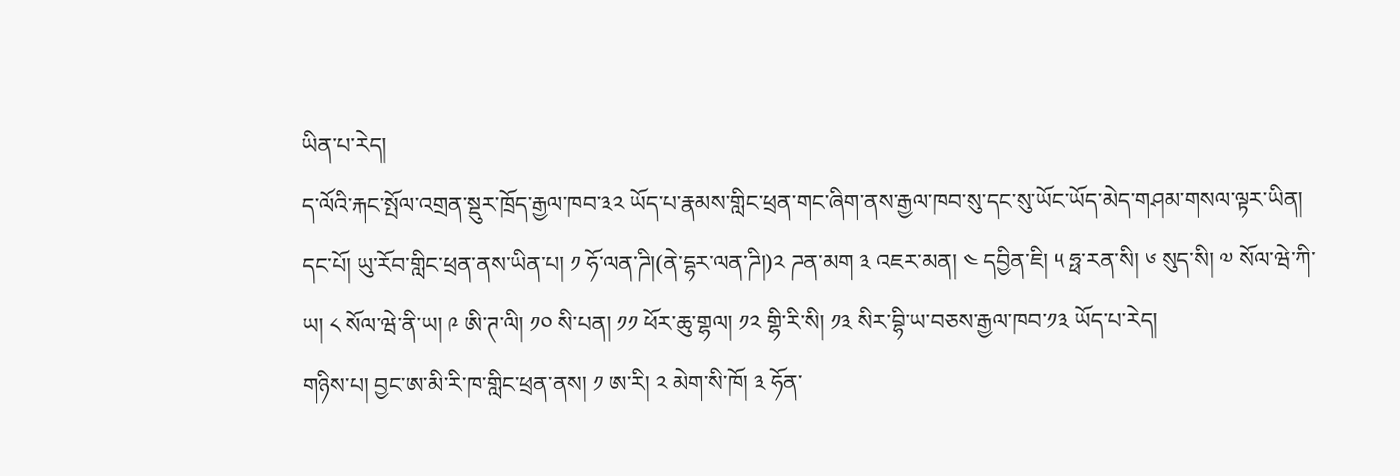ཡིན་པ་རེད།
ད་ལོའི་རྐང་སྤོལ་འགྲན་སྡུར་ཁྲོད་རྒྱལ་ཁབ་༣༢ ཡོད་པ་རྣམས་གླིང་ཕྲན་གང་ཞིག་ནས་རྒྱལ་ཁབ་སུ་དང་སུ་ཡོང་ཡོད་མེད་གཤམ་གསལ་ལྟར་ཡིན།
དང་པོ། ཡུ་རོབ་གླིང་ཕྲན་ནས་ཡིན་པ། ༡ ཧོ་ལན་ཌི།(ནེ་དྷར་ལན་ཌི།)༢ ཌན་མག ༣ འཇར་མན། ༤ དབྱིན་ཇི། ༥ ཧྥ་རན་སི། ༦ སུད་སི། ༧ སོལ་ཝེ་ཀི་ཡ། ༨ སོལ་ཝེ་ནི་ཡ། ༩ ཨི་ཊ་ལི། ༡༠ སི་པན། ༡༡ ཕོར་ཆུ་གྷལ། ༡༢ གྷི་རི་སི། ༡༣ སིར་བྷི་ཡ་བཅས་རྒྱལ་ཁབ་༡༣ ཡོད་པ་རེད།
གཉིས་པ། བྱང་ཨ་མི་རི་ཁ་གླིང་ཕྲན་ནས། ༡ ཨ་རི། ༢ མེག་སི་ཁོ། ༣ ཧོན་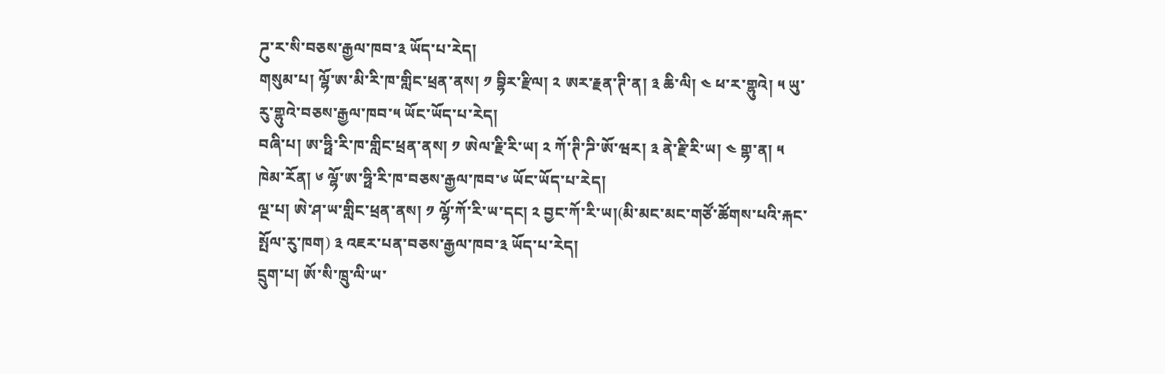ཌུ་ར་སི་བཅས་རྒྱལ་ཁབ་༣ ཡོད་པ་རེད།
གསུམ་པ། ལྷོ་ཨ་མི་རི་ཁ་གླིང་ཕྲན་ནས། ༡ བྷིར་རྫིལ། ༢ ཨར་རྗན་ཊི་ན། ༣ ཆི་ལི། ༤ ཕ་ར་གྷུའེ། ༥ ཡུ་རུ་གྷུའེ་བཅས་རྒྱལ་ཁབ་༥ ཡོང་ཡོད་པ་རེད།
བཞི་པ། ཨ་ཧྥི་རི་ཁ་གླིང་ཕྲན་ནས། ༡ ཨེལ་རྗི་རི་ཡ། ༢ ཀོ་ཊི་ཌི་ཨོ་ཝར། ༣ ནེ་རྗི་རི་ཡ། ༤ གྷ་ན། ༥ ཁེམ་རོན། ༦ ལྷོ་ཨ་ཧྥི་རི་ཁ་བཅས་རྒྱལ་ཁབ་༦ ཡོང་ཡོད་པ་རེད།
ལྔ་པ། ཨེ་ཤ་ཡ་གླིང་ཕྲན་ནས། ༡ ལྷོ་ཀོ་རི་ཡ་དང། ༢ བྱང་ཀོ་རི་ཡ།(མི་མང་མང་གཙོ་ཚོགས་པའི་རྐང་སྤོལ་རུ་ཁག) ༣ འཇར་པན་བཅས་རྒྱལ་ཁབ་༣ ཡོད་པ་རེད།
དྲུག་པ། ཨོ་སི་ཁྲུ་ལི་ཡ་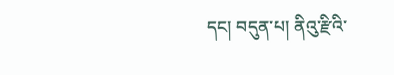དང། བདུན་པ། ནིའུ་རྫིའི་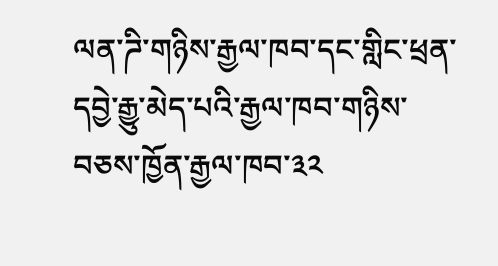ལན་ཌི་གཉིས་རྒྱལ་ཁབ་དང་གླིང་ཕྲན་དབྱེ་རྒྱུ་མེད་པའི་རྒྱལ་ཁབ་གཉིས་བཅས་ཁྱོན་རྒྱལ་ཁབ་༣༢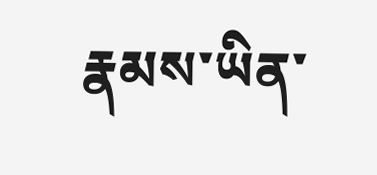རྣམས་ཡིན་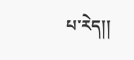པ་རེད།།